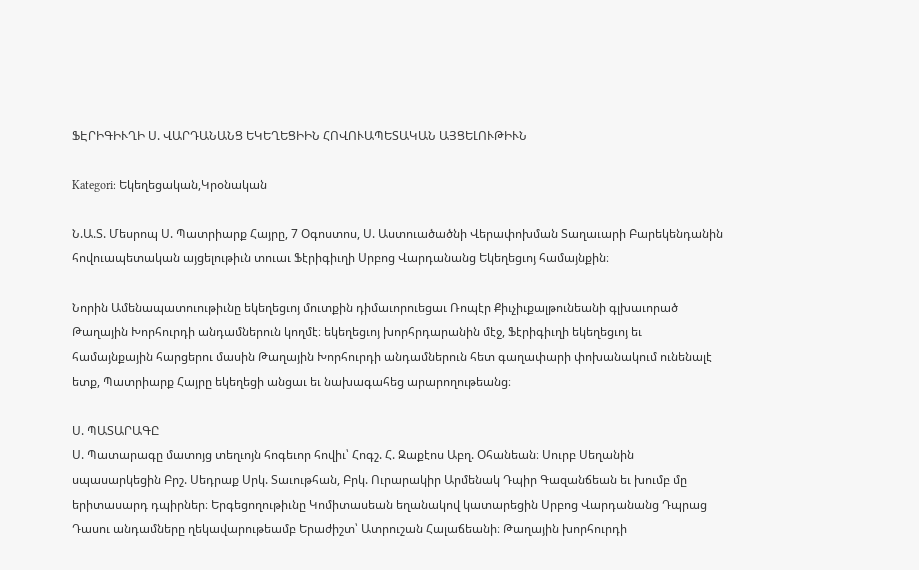ՖԷՐԻԳԻՒՂԻ Ս. ՎԱՐԴԱՆԱՆՑ ԵԿԵՂԵՑԻԻՆ ՀՈՎՈՒԱՊԵՏԱԿԱՆ ԱՅՑԵԼՈՒԹԻՒՆ

Kategori: Եկեղեցական,Կրօնական

Ն.Ա.Տ. Մեսրոպ Ս. Պատրիարք Հայրը, 7 Օգոստոս, Ս. Աստուածածնի Վերափոխման Տաղաւարի Բարեկենդանին հովուապետական այցելութիւն տուաւ Ֆէրիգիւղի Սրբոց Վարդանանց Եկեղեցւոյ համայնքին։

Նորին Ամենապատուութիւնը եկեղեցւոյ մուտքին դիմաւորուեցաւ Ռոպէր Քիւչիւքալթունեանի գլխաւորած Թաղային Խորհուրդի անդամներուն կողմէ։ եկեղեցւոյ խորհրդարանին մէջ, Ֆէրիգիւղի եկեղեցւոյ եւ համայնքային հարցերու մասին Թաղային Խորհուրդի անդամներուն հետ գաղափարի փոխանակում ունենալէ ետք, Պատրիարք Հայրը եկեղեցի անցաւ եւ նախագահեց արարողութեանց։

Ս. ՊԱՏԱՐԱԳԸ
Ս. Պատարագը մատոյց տեղւոյն հոգեւոր հովիւ՝ Հոգշ. Հ. Զաքէոս Աբղ. Օհանեան։ Սուրբ Սեղանին սպասարկեցին Բրշ. Սեդրաք Սրկ. Տաւութհան, Բրկ. Ուրարակիր Արմենակ Դպիր Գազանճեան եւ խումբ մը երիտասարդ դպիրներ։ Երգեցողութիւնը Կոմիտասեան եղանակով կատարեցին Սրբոց Վարդանանց Դպրաց Դասու անդամները ղեկավարութեամբ Երաժիշտ՝ Ատրուշան Հալաճեանի։ Թաղային խորհուրդի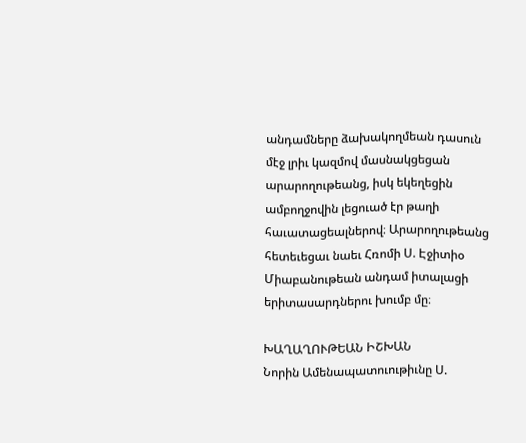անդամները ձախակողմեան դասուն մէջ լրիւ կազմով մասնակցեցան արարողութեանց, իսկ եկեղեցին ամբողջովին լեցուած էր թաղի հաւատացեալներով։ Արարողութեանց հետեւեցաւ նաեւ Հռոմի Ս. Էջիտիօ Միաբանութեան անդամ իտալացի երիտասարդներու խումբ մը։

ԽԱՂԱՂՈՒԹԵԱՆ ԻՇԽԱՆ
Նորին Ամենապատուութիւնը Ս.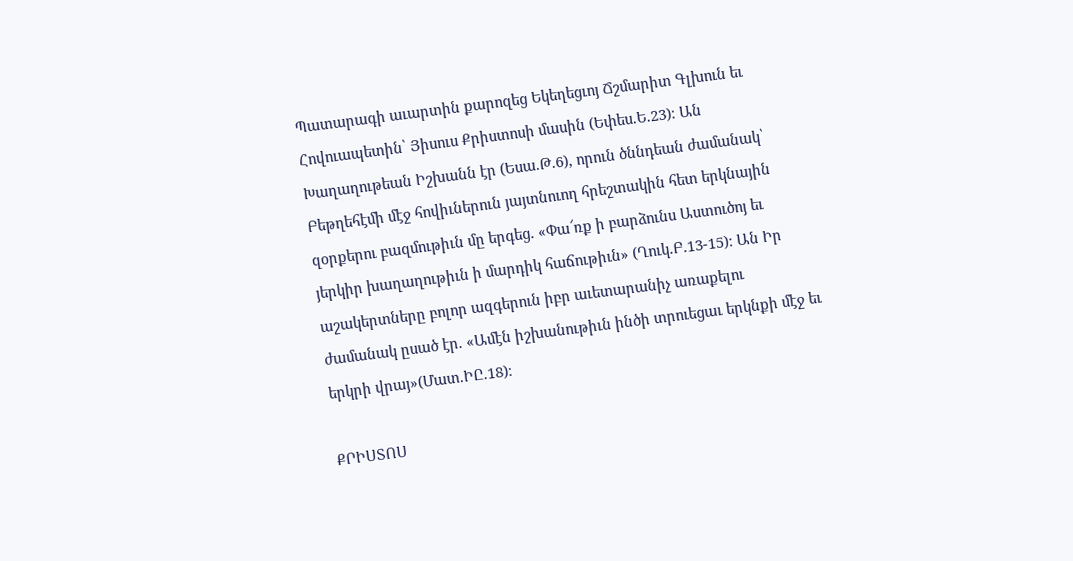Պատարագի աւարտին քարոզեց Եկեղեցւոյ Ճշմարիտ Գլխուն եւ Հովուապետին՝ Յիսուս Քրիստոսի մասին (Եփես.Ե.23)։ Ան Խաղաղութեան Իշխանն էր (Եսա.Թ.6), որուն ծննդեան ժամանակ՝ Բեթղեհէմի մէջ հովիւներուն յայտնուող հրեշտակին հետ երկնային զօրքերու բազմութիւն մը երգեց. «Փա՜ռք ի բարձունս Աստուծոյ եւ յերկիր խաղաղութիւն ի մարդիկ հաճութիւն» (Ղուկ.Բ.13-15)։ Ան Իր աշակերտները բոլոր ազգերուն իբր աւետարանիչ առաքելու ժամանակ ըսած էր. «Ամէն իշխանութիւն ինծի տրուեցաւ երկնքի մէջ եւ երկրի վրայ»(Մատ.ԻԸ.18)։

ՔՐԻՍՏՈՍ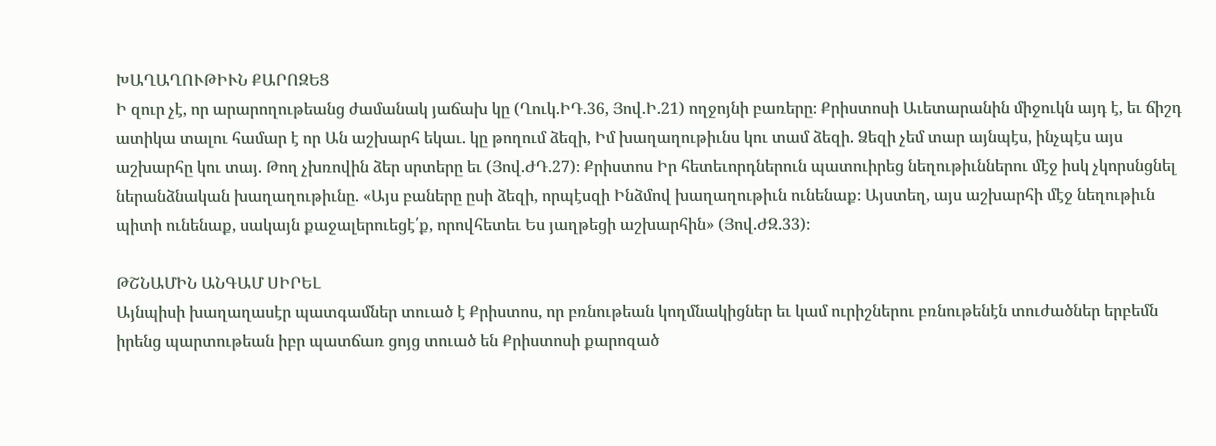ԽԱՂԱՂՈՒԹԻՒՆ ՔԱՐՈԶԵՑ
Ի զուր չէ, որ արարողութեանց ժամանակ յաճախ կը (Ղուկ.ԻԴ.36, Յով.Ի.21) ողջոյնի բառերը։ Քրիստոսի Աւետարանին միջուկն այդ է, եւ ճիշդ ատիկա տալու համար է որ Ան աշխարհ եկաւ. կը թողում ձեզի, Իմ խաղաղութիւնս կու տամ ձեզի. Ձեզի չեմ տար այնպէս, ինչպէս այս աշխարհը կու տայ. Թող չխռովին ձեր սրտերը եւ (Յով.ԺԴ.27)։ Քրիստոս Իր հետեւորդներուն պատուիրեց նեղութիւններու մէջ իսկ չկորսնցնել ներանձնական խաղաղութիւնը. «Այս բաները ըսի ձեզի, որպէսզի Ինձմով խաղաղութիւն ունենաք։ Այստեղ, այս աշխարհի մէջ նեղութիւն պիտի ունենաք, սակայն քաջալերուեցէ՛ք, որովհետեւ Ես յաղթեցի աշխարհին» (Յով.ԺԶ.33)։

ԹՇՆԱՄԻՆ ԱՆԳԱՄ ՍԻՐԵԼ
Այնպիսի խաղաղասէր պատգամներ տուած է Քրիստոս, որ բռնութեան կողմնակիցներ եւ կամ ուրիշներու բռնութենէն տուժածներ երբեմն իրենց պարտութեան իբր պատճառ ցոյց տուած են Քրիստոսի քարոզած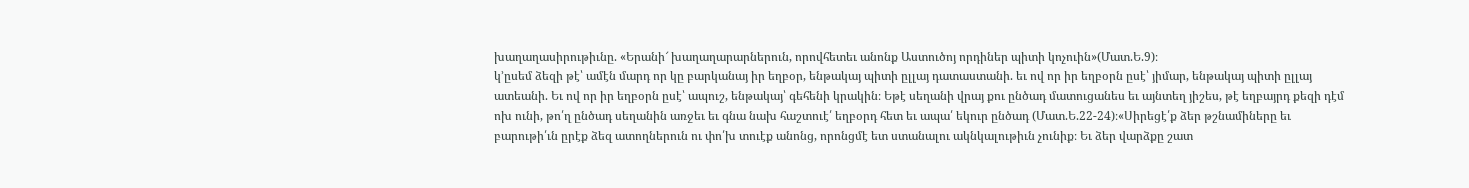խաղաղասիրութիւնը. «Երանի՜ խաղաղարարներուն, որովհետեւ անոնք Աստուծոյ որդիներ պիտի կոչուին»(Մատ.Ե.9)։
կ՚ըսեմ ձեզի թէ՝ ամէն մարդ որ կը բարկանայ իր եղբօր, ենթակայ պիտի ըլլայ դատաստանի. եւ ով որ իր եղբօրն ըսէ՝ յիմար, ենթակայ պիտի ըլլայ ատեանի. Եւ ով որ իր եղբօրն ըսէ՝ ապուշ, ենթակայ՝ գեհենի կրակին։ Եթէ սեղանի վրայ քու ընծադ մատուցանես եւ այնտեղ յիշես, թէ եղբայրդ քեզի դէմ ոխ ունի, թո՛ղ ընծադ սեղանին առջեւ եւ գնա նախ հաշտուէ՛ եղբօրդ հետ եւ ապա՛ եկուր ընծադ (Մատ.Ե.22-24)։«Սիրեցէ՛ք ձեր թշնամիները եւ բարութի՛ւն ըրէք ձեզ ատողներուն ու փո՛խ տուէք անոնց, որոնցմէ ետ ստանալու ակնկալութիւն չունիք։ Եւ ձեր վարձքը շատ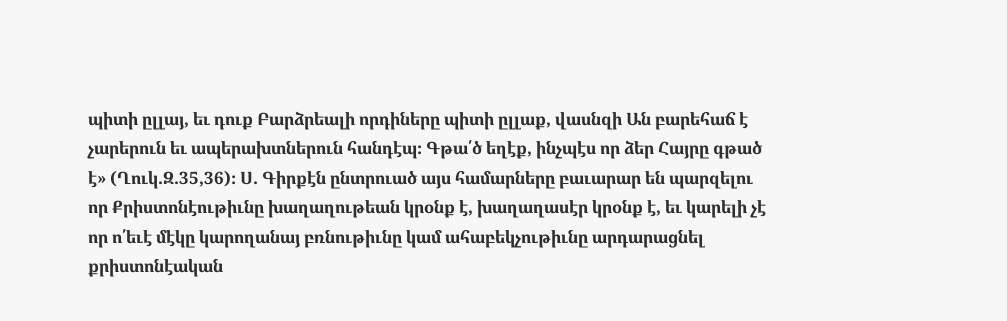պիտի ըլլայ, եւ դուք Բարձրեալի որդիները պիտի ըլլաք, վասնզի Ան բարեհաճ է չարերուն եւ ապերախտներուն հանդէպ։ Գթա՛ծ եղէք, ինչպէս որ ձեր Հայրը գթած է» (Ղուկ.Զ.35,36)։ Ս. Գիրքէն ընտրուած այս համարները բաւարար են պարզելու որ Քրիստոնէութիւնը խաղաղութեան կրօնք է, խաղաղասէր կրօնք է, եւ կարելի չէ որ ո՛եւէ մէկը կարողանայ բռնութիւնը կամ ահաբեկչութիւնը արդարացնել քրիստոնէական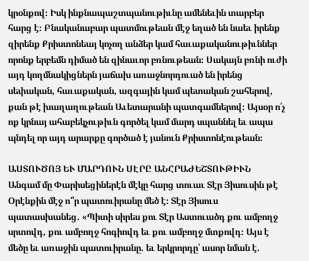կրօնքով։ Իսկ ինքնապաշտպանութիւնը ամենեւին տարբեր հարց է։ Բնականաբար պատմութեան մէջ եղած են նաեւ իրենք զիրենք Քրիստոնեայ կոչող անձեր կամ հաւաքականութիւններ որոնք երբեմն դիմած են զինաւոր բռնութեան։ Սակայն բռնի ուժի այդ կողմնակիցներն յաճախ առաջնորդուած են իրենց սեփական, հաւաքական, ազգային կամ պետական շահերով, քան թէ խաղաղութեան Աւետարանի պատգամներով։ Այսօր ո՛չ ոք կրնայ ահաբեկչութիւն գործել կամ մարդ սպաննել եւ ապա պնդել որ այդ արարքը գործած է յանուն Քրիստոնէութեան։

ԱՍՏՈՒԾՈՅ ԵՒ ՄԱՐԴՈՒՆ ՍԷՐԸ ԱՆՀՐԱԺԵՇՏՈՒԹԻՒՆ
Անգամ մը Փարիսեցիներէն մէկը հարց տուաւ Տէր Յիսուսին թէ Օրէնքին մէջ ո՞ր պատուիրանը մեծ է։ Տէր Յիսուս պատասխանեց. «Պիտի սիրես քու Տէր Աստուածդ քու ամբողջ սրտովդ, քու ամբողջ հոգիովդ եւ քու ամբողջ մտքովդ։ Այս է մեծը եւ առաջին պատուիրանը. եւ երկրորդը՝ ասոր նման է.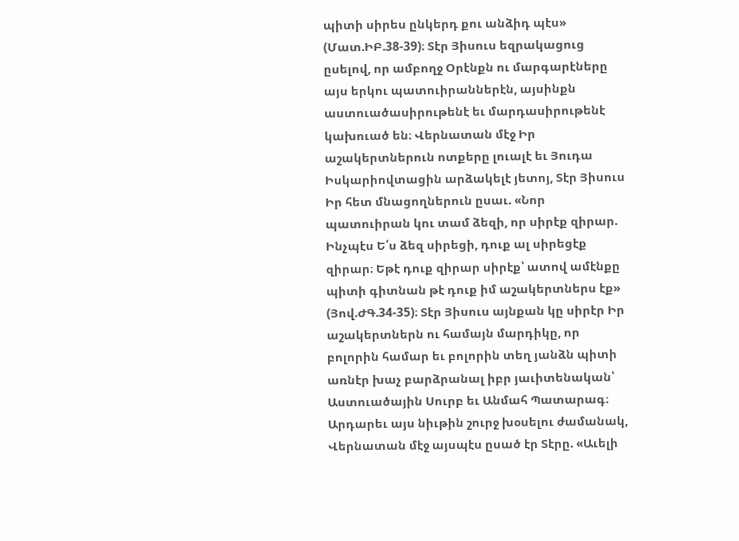պիտի սիրես ընկերդ քու անձիդ պէս» (Մատ.ԻԲ.38-39)։ Տէր Յիսուս եզրակացուց ըսելով, որ ամբողջ Օրէնքն ու մարգարէները այս երկու պատուիրաններէն, այսինքն աստուածասիրութենէ եւ մարդասիրութենէ կախուած են։ Վերնատան մէջ Իր աշակերտներուն ոտքերը լուալէ եւ Յուդա Իսկարիովտացին արձակելէ յետոյ, Տէր Յիսուս Իր հետ մնացողներուն ըսաւ. «Նոր պատուիրան կու տամ ձեզի, որ սիրէք զիրար. Ինչպէս Ե՛ս ձեզ սիրեցի, դուք ալ սիրեցէք զիրար։ Եթէ դուք զիրար սիրէք՝ ատով ամէնքը պիտի գիտնան թէ դուք իմ աշակերտներս էք» (Յով.ԺԳ.34-35)։ Տէր Յիսուս այնքան կը սիրէր Իր աշակերտներն ու համայն մարդիկը, որ բոլորին համար եւ բոլորին տեղ յանձն պիտի առնէր խաչ բարձրանալ իբր յաւիտենական՝ Աստուածային Սուրբ եւ Անմահ Պատարագ։ Արդարեւ այս նիւթին շուրջ խօսելու ժամանակ, Վերնատան մէջ այսպէս ըսած էր Տէրը. «Աւելի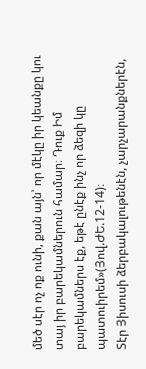մեծ սէր ոչ ոք ունի, քան այն՝ որ մէկը իր կեանքը կու տայ իր բարեկամներուն համար։ Դուք Իմ բարեկամներս էք, եթէ ընէք ինչ որ ձեզի կը պատուիրեմ»(Յով.ԺԵ.12-14)։
Տէր Յիսուսի ձերբակալութենէն, չարչարանքներէն,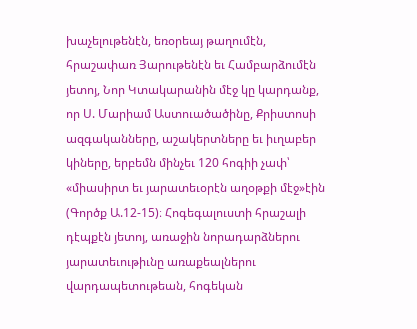խաչելութենէն, եռօրեայ թաղումէն, հրաշափառ Յարութենէն եւ Համբարձումէն յետոյ, Նոր Կտակարանին մէջ կը կարդանք, որ Ս. Մարիամ Աստուածածինը, Քրիստոսի ազգականները, աշակերտները եւ իւղաբեր կիները, երբեմն մինչեւ 120 հոգիի չափ՝ «միասիրտ եւ յարատեւօրէն աղօթքի մէջ»էին (Գործք Ա.12-15)։ Հոգեգալուստի հրաշալի դէպքէն յետոյ, առաջին նորադարձներու յարատեւութիւնը առաքեալներու վարդապետութեան, հոգեկան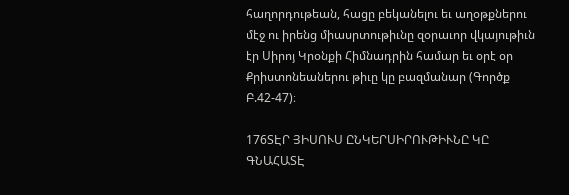հաղորդութեան, հացը բեկանելու եւ աղօթքներու մէջ ու իրենց միասրտութիւնը զօրաւոր վկայութիւն էր Սիրոյ Կրօնքի Հիմնադրին համար եւ օրէ օր Քրիստոնեաներու թիւը կը բազմանար (Գործք Բ.42-47)։

176ՏԷՐ ՅԻՍՈՒՍ ԸՆԿԵՐՍԻՐՈՒԹԻՒՆԸ ԿԸ ԳՆԱՀԱՏԷ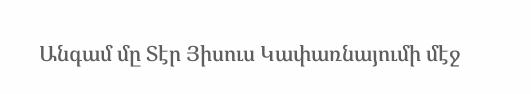Անգամ մը Տէր Յիսուս Կափառնայումի մէջ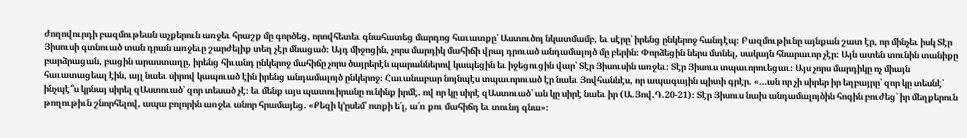ժողովուրդի բազմութեան աչքերուն առջեւ հրաշք մը գործեց, որովհետեւ գնահատեց մարդոց հաւատքը՝ Աստուծոյ նկատմամբ, եւ սէրը՝ իրենց ընկերոջ հանդէպ։ Բազմութիւնը այնքան շատ էր, որ մինչեւ իսկ Տէր Յիսուսի գտնուած տան դրան առջեւը շարժելիք տեղ չէր մնացած։ Այդ միջոցին, չորս մարդիկ մահիճի վրայ դրուած անդամալոյծ մը բերին։ Փորձեցին ներս մտնել, սակայն հնարաւոր չէր։ Այն ատեն տունին տանիքը բարձրացան, բացին արաստաղը, իրենց հիւանդ ընկերոջ մահիճը չորս ծայրերէն պարաններով կապեցին եւ իջեցուցին վար՝ Տէր Յիսուսին առջեւ։ Տէր Յիսուս տպաւորուեցաւ։ Այս չորս մարդիկը ոչ միայն հաւատացեալ էին, այլ նաեւ սիրով կապուած էին իրենց անդամալոյծ ընկերոջ։ Հաւանաբար նոյնպէս տպաւորուած էր նաեւ Յովհաննէս, որ ապագային պիտի գրէր. «…ան որ չի սիրեր իր եղբայրը՝ զոր կը տեսնէ՝ ինչպէ՞ս կրնայ սիրել զԱստուած՝ զոր տեսած չէ։ եւ մենք այս պատուիրանը ունինք իրմէ. ով որ կը սիրէ զԱստուած՝ ան կը սիրէ նաեւ իր (Ա.Յով.Դ.20-21)։ Տէր Յիսուս նախ անդամալոյծին հոգին բուժեց՝ իր մեղքերուն թողութիւն շնորհելով, ապա բոլորին առջեւ անոր հրամայեց. «Քեզի կ՚ըսեմ՝ ոտքի ե՛լ, ա՛ռ քու մահիճդ եւ տունդ գնա»։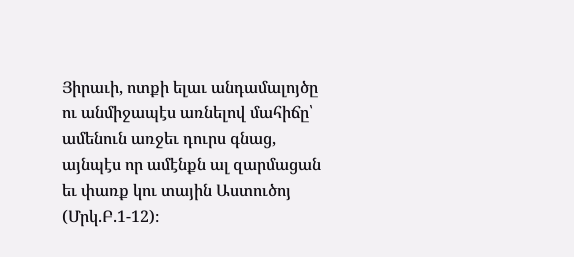Յիրաւի, ոտքի ելաւ անդամալոյծը ու անմիջապէս առնելով մահիճը՝ ամենուն առջեւ դուրս գնաց, այնպէս որ ամէնքն ալ զարմացան եւ փառք կու տային Աստուծոյ (Մրկ.Բ.1-12)։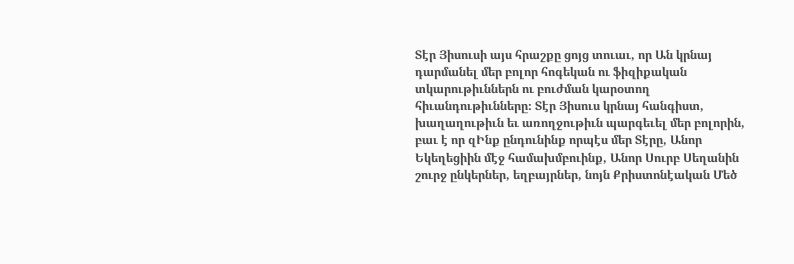Տէր Յիսուսի այս հրաշքը ցոյց տուաւ, որ Ան կրնայ դարմանել մեր բոլոր հոգեկան ու ֆիզիքական տկարութիւններն ու բուժման կարօտող հիւանդութիւնները։ Տէր Յիսուս կրնայ հանգիստ, խաղաղութիւն եւ առողջութիւն պարգեւել մեր բոլորին, բաւ է որ զԻնք ընդունինք որպէս մեր Տէրը, Անոր Եկեղեցիին մէջ համախմբուինք, Անոր Սուրբ Սեղանին շուրջ ընկերներ, եղբայրներ, նոյն Քրիստոնէական Մեծ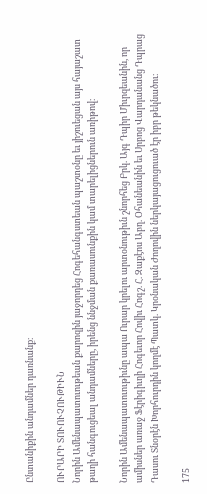Ընտանիքին անդամներ դառնանք։

ՈՒՐԱՐԻ ՏՈՒՈՒՉՈՒԹԻՒՆ
Նորին Ամենապատուութեան քարոզին յաջորդեց Հոգեհանգստեան պաշտօնը եւ յիշուեցան այս հայաշատ թաղի հանգուցեալ անդամները, իրենց ննջման քառասունքին կամ տարելիցներուն առիթով։

Նորին Ամենապատուութիւնը ապա Ուրար կրելու արտօնութիւն շնորհեց Բրկ. Այգ Դպիր Միւրզեանին, որ ամիսներ առաջ Ֆէրիգիւղի Հոգեւոր Հովիւ Հոգշ. Հ. Զաքէոս Աբղ. Օհանեանին եւ Սրբոց Վարդանանց Դպրաց Դասու Տնօրէն Խորհուրդին կողմէ Պատկ. Կրօնական Ժողովին ներկայացուցուած էր իբր թեկնածու։

175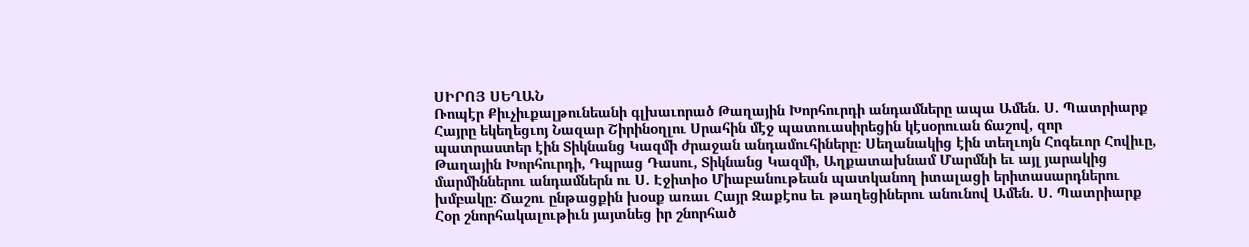ՍԻՐՈՅ ՍԵՂԱՆ
Ռոպէր Քիւչիւքալթունեանի գլխաւորած Թաղային Խորհուրդի անդամները ապա Ամեն. Ս. Պատրիարք Հայրը եկեղեցւոյ Նազար Շիրինօղլու Սրահին մէջ պատուասիրեցին կէսօրուան ճաշով, զոր պատրաստեր էին Տիկնանց Կազմի ժրաջան անդամուհիները։ Սեղանակից էին տեղւոյն Հոգեւոր Հովիւը, Թաղային Խորհուրդի, Դպրաց Դասու, Տիկնանց Կազմի, Աղքատախնամ Մարմնի եւ այլ յարակից մարմիններու անդամներն ու Ս. Էջիտիօ Միաբանութեան պատկանող իտալացի երիտասարդներու խմբակը։ Ճաշու ընթացքին խօսք առաւ Հայր Զաքէոս եւ թաղեցիներու անունով Ամեն. Ս. Պատրիարք Հօր շնորհակալութիւն յայտնեց իր շնորհած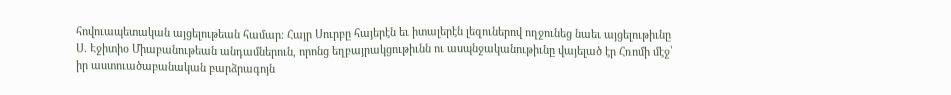հովուապետական այցելութեան համար։ Հայր Սուրբը հայերէն եւ իտալերէն լեզուներով ողջունեց նաեւ այցելութիւնը Ս. Էջիտիօ Միաբանութեան անդամներուն, որոնց եղբայրակցութիւնն ու ասպնջականութիւնը վայելած էր Հռոմի մէջ՝ իր աստուածաբանական բարձրագոյն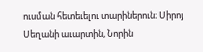ուսման հետեւելու տարիներուն։ Սիրոյ Սեղանի աւարտին, Նորին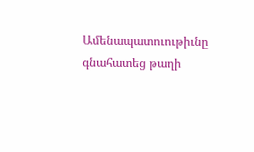Ամենապատուութիւնը գնահատեց թաղի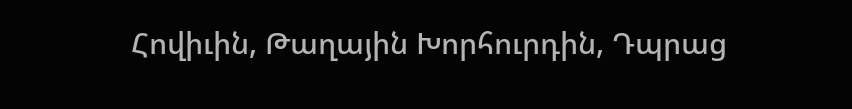Հովիւին, Թաղային Խորհուրդին, Դպրաց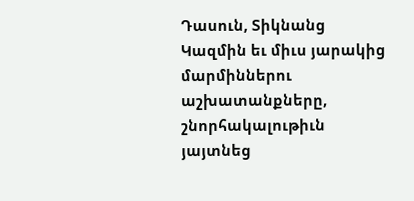Դասուն, Տիկնանց Կազմին եւ միւս յարակից մարմիններու աշխատանքները, շնորհակալութիւն յայտնեց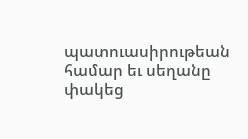պատուասիրութեան համար եւ սեղանը փակեց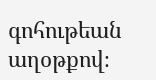գոհութեան աղօթքով։